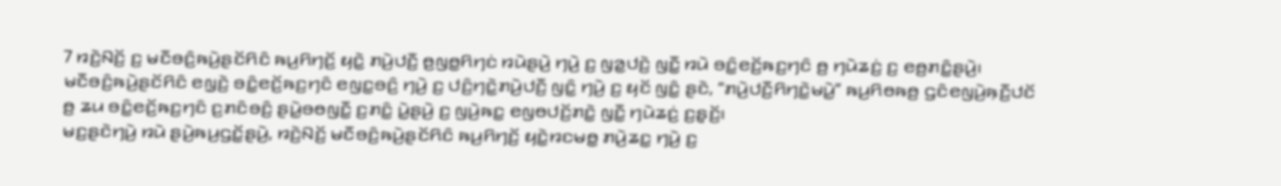7 ꤙꤢꤧ꤬ꤡꤢꤩ꤬ ꤢ꤬ ꤗꤢꤪꤋꤢꤨ꤬ꤒꤣꤧ꤬ꤔꤢꤩꤖꤢꤨ ꤒꤣ꤬ꤖꤚꤢꤩ꤬ ꤟꤢꤧ꤭ ꤊꤣꤧ꤬ꤓꤢꤪ꤬ ꤥ꤬ꤜꤥ꤭ꤖꤚꤢꤦ ꤙꤣꤧꤔꤣꤧ꤬ ꤚꤣꤧ꤬ ꤢ꤬ ꤜꤤ꤭ꤓꤢꤧ꤬ ꤜꤢꤪ꤭ ꤙꤣꤧ ꤋꤢꤨ꤭ꤕꤢꤩ꤬ꤒꤢ꤬ꤚꤢꤨ ꤥ꤬ ꤚꤣꤧꤘꤢꤦ꤬ ꤢ꤬ ꤕꤥ꤬ꤊꤢꤨ꤭ꤔꤣꤧ꤬꤯ ꤗꤢꤪꤋꤢꤨ꤬ꤒꤣꤧ꤬ꤔꤢꤩꤖꤢꤨ ꤕꤜ꤫ꤢꤧ꤬ ꤋꤢꤨ꤭ꤕꤢꤩ꤬ꤒꤢ꤬ꤚꤢꤨ ꤕꤜꤢ꤭ꤋꤢꤨ꤬ ꤚꤣꤧ꤬ ꤢ꤬ ꤓꤢꤨ꤬ꤚꤢꤧ꤭ꤊꤣꤧ꤬ꤓꤢꤪ꤬ ꤜꤢꤨ꤭ ꤚꤣꤧ꤬ ꤢ꤬ ꤟꤢꤩ ꤜꤢꤨ꤭ ꤔꤢꤧ, “ꤊꤣꤧ꤬ꤓꤢꤪ꤬ꤖꤚꤢꤧ꤭ꤗꤣꤧ꤭” ꤒꤣ꤬ꤖꤥꤒꤥ꤬ ꤞꤢꤨꤕꤜꤣꤧ꤬ꤒ꤫ꤢꤪ꤬ꤓꤢꤩ ꤥ꤬ ꤘꤣ ꤋꤢꤨ꤭ꤕꤢꤩ꤬ꤒꤢ꤬ꤚꤢꤨ ꤢ꤬ꤊꤢꤨꤋꤢꤨ꤬ ꤔꤣꤧ꤭ꤋꤥꤜꤢꤪ꤭ ꤢ꤬ꤊꤢꤨ꤭ ꤣꤧ꤭ꤔꤣꤧ꤬ ꤢ꤬ ꤜꤣꤧ꤬ꤒꤢ꤭ ꤕꤜꤥꤓꤢꤩ꤬ꤊꤢꤧ꤭ ꤜꤢꤪ꤭ ꤚꤣꤧꤘꤢꤦ꤬ ꤢ꤬ꤔ꤫ꤢꤩ꤬꤯
ꤗꤢ꤬ꤔꤢꤧꤚꤣꤧ꤬ ꤙꤣꤧ ꤔꤣꤧ꤬ꤒꤣ꤬ꤞꤢꤩ꤭ꤔꤣꤧ꤬, ꤙꤢꤧ꤬ꤡꤢꤩ꤬ ꤗꤢꤪꤋꤢꤨ꤬ꤒꤣꤧ꤬ꤔꤢꤩꤖꤢꤨ ꤒꤣ꤬ꤖꤚꤢꤩ꤬ ꤟꤢꤧ꤭ꤙꤢꤗꤥ꤭ ꤊꤣꤧ꤬ꤘꤢ꤭ ꤚꤣꤧ꤬ ꤢ꤬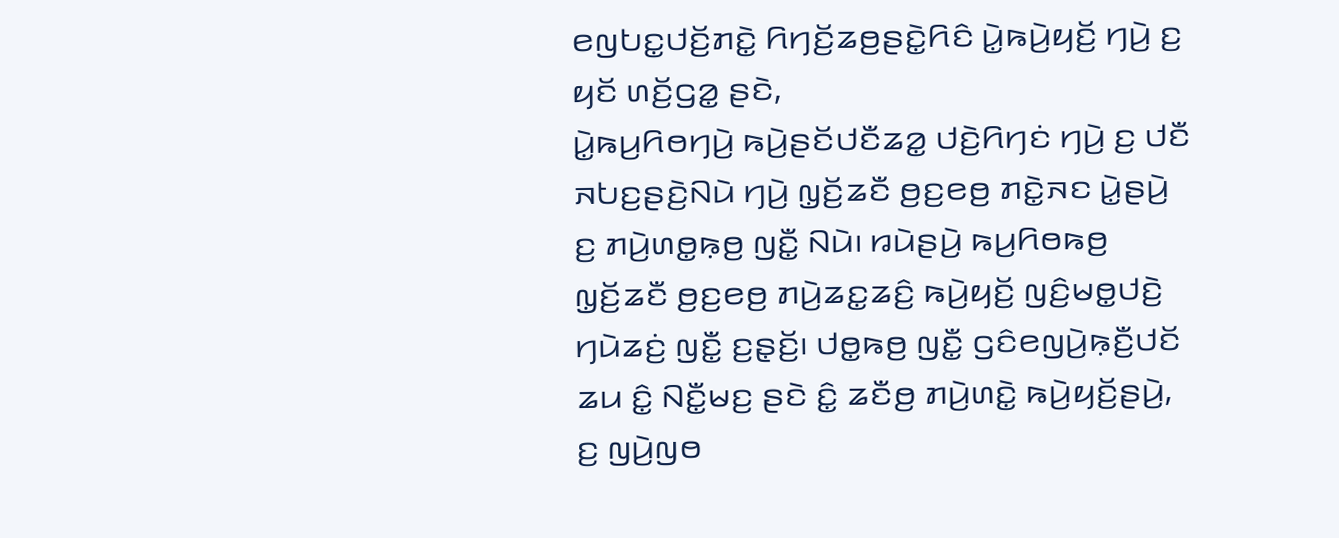ꤕꤜꤝꤢ꤭ꤓꤢꤩ꤬ꤊꤢꤧ꤭ ꤖꤚꤢꤩ꤬ꤘꤥ꤬ꤔꤢꤧ꤭ꤖꤢꤨ ꤣꤧ꤭ꤒꤣꤧ꤬ꤟꤢꤩ꤬ ꤚꤣꤧ꤬ ꤢ꤬ ꤟꤢꤩ ꤛꤢꤩ꤬ꤞꤤ꤭ ꤔꤢꤧ,
ꤣꤧ꤭ꤒꤣ꤬ꤖꤥꤚꤣꤧ꤬ ꤒꤣꤧ꤬ꤔꤢꤩꤓꤢꤪꤘꤤ꤭ ꤓꤢꤧ꤬ꤖꤚꤢꤦ ꤚꤣꤧ꤬ ꤢ꤬ ꤓꤢꤪ ꤏꤝꤢ꤬ꤔꤢꤧ꤬ꤡꤣꤧ ꤚꤣꤧ꤬ ꤜ꤫ꤢꤩ꤬ꤘꤢꤪ ꤥ꤬ꤢ꤬ꤕꤥ꤬ ꤊꤢꤧ꤭ꤏꤢ ꤣꤧ꤭ꤔꤣꤧ꤬ ꤢ꤬ ꤊꤣꤧ꤬ꤛꤥ꤭ꤒ꤫ꤥ꤬ ꤜꤢꤪ꤭ ꤡꤣꤧ꤯ ꤙꤣꤧꤔꤣꤧ꤬ ꤒꤣ꤬ꤖꤥꤒꤥ꤬ ꤜ꤫ꤢꤩ꤬ꤘꤢꤪ ꤥ꤬ꤢ꤬ꤕꤥ꤬ ꤊꤣꤧ꤬ꤘꤢ꤭ꤘꤢꤨ꤬ ꤒꤣꤧ꤬ꤟꤢꤩ꤬ ꤜꤢꤨ꤬ꤗꤥ꤭ꤓꤢꤧ꤬ ꤚꤣꤧꤘꤢꤦ꤬ ꤜꤢꤪ꤭ ꤢ꤬ꤔ꤫ꤢꤩ꤬꤯ ꤓꤥ꤭ꤒꤥ꤬ ꤜꤢꤪ꤭ ꤞꤢꤨꤕꤜꤣꤧ꤬ꤒ꤫ꤢꤪ꤬ꤓꤢꤩ ꤘꤣ ꤢꤨ꤭ ꤡꤢꤪ꤭ꤗꤢ꤬ ꤔꤢꤧ ꤢꤨ꤭ ꤘꤢꤪꤥ꤬ ꤊꤣꤧ꤬ꤛꤢꤧ꤭ ꤒꤣꤧ꤬ꤟꤢꤩ꤬ꤔꤣꤧ꤬, ꤢ꤬ ꤜꤣꤧ꤬ꤜꤥ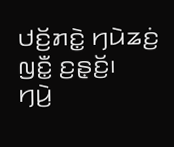ꤓꤢꤩ꤬ꤊꤢꤧ꤭ ꤚꤣꤧꤘꤢꤦ꤬ ꤜꤢꤪ꤭ ꤢ꤬ꤔ꤫ꤢꤩ꤬꤯
ꤚꤣꤧ꤬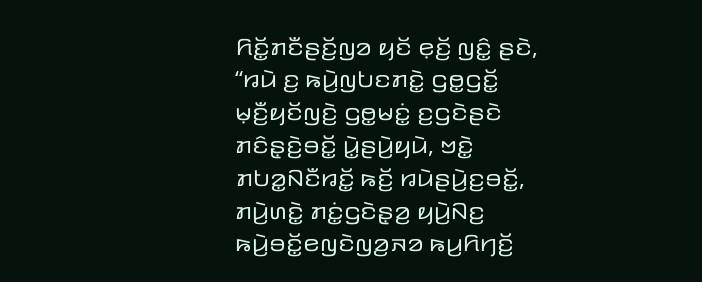ꤖꤢꤩ꤭ꤊꤢꤪꤔꤢꤩ꤬ꤜꤤ ꤟꤢꤩ ꤕ꤫ꤢꤩ꤬ ꤜꤢꤨ꤭ ꤔꤢꤧ, “ꤙꤣꤧ ꤢ꤬ ꤒꤣꤧ꤬ꤜꤝꤢꤊꤢꤧ꤭ ꤞꤥ꤭ꤞꤢꤩ꤭ ꤗ꤫ꤢꤪ꤬ꤟꤢꤩꤜꤢꤧ꤬ ꤞꤥ꤭ꤗꤢꤦ꤭ ꤢ꤬ꤞꤢꤧꤔꤢꤧ ꤊꤢꤨꤔ꤫ꤢꤧ꤬ꤋꤢꤩ꤭ ꤣꤧ꤭ꤔꤣꤧ꤬ꤟꤣꤧ, ꤠꤢꤧ꤭ ꤊꤝꤤ꤭ꤡꤢꤪꤙꤢꤩ꤭ ꤒꤢꤩ꤬ ꤙꤣꤧꤔꤣꤧ꤬ꤢ꤬ꤋꤢꤩ꤭, ꤊꤣꤧ꤬ꤛꤢꤧ꤭ ꤊꤢꤦ꤭ꤞꤢꤧꤔ꤫ꤤ꤬ ꤟꤣꤧ꤬ꤡꤢ꤬ ꤒꤣꤧ꤬ꤋꤢꤩ꤭ꤕꤜꤢꤧꤜꤤ꤬ꤏꤤ ꤒꤣ꤬ꤖꤚꤢꤩ꤬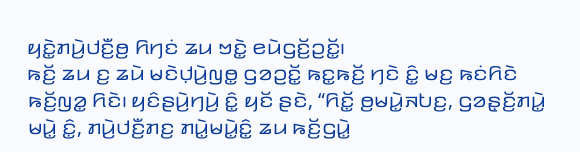ꤟꤢꤧ꤭ꤊꤣꤧ꤬ꤓꤢꤪ꤬ꤥ꤬ ꤖꤚꤢꤦ ꤘꤣ ꤠꤢꤧ꤭ ꤕꤣꤧꤞꤢꤩ꤬ꤑꤢꤩ꤭꤯
ꤒꤢꤩ꤬ ꤘꤣ ꤢ꤬ ꤘꤣꤧ ꤗꤢꤧꤓ꤫ꤣꤧ꤬ꤜꤥ꤭ ꤞꤤꤑꤢꤩ꤭ ꤒꤢ꤭ꤒꤢꤩ꤬ ꤚꤢꤧ ꤢꤨ꤭ ꤗꤢ꤬ ꤒꤢꤦꤖꤢꤧ ꤒꤢꤩ꤬ꤜꤤ꤭ ꤖꤢꤧ꤯ ꤟꤢꤨꤔꤣꤧ꤬ꤚꤣꤧ꤬ ꤢꤨ꤭ ꤟꤢꤩ ꤔꤢꤧ, “ꤖꤢꤩ꤭ ꤥ꤬ꤗꤣꤧ꤭ꤏꤝꤢ꤬, ꤞꤤꤔ꤫ꤢꤩ꤬ꤊꤣꤧ꤭ ꤗꤣꤧ꤭ ꤢꤨ꤭, ꤊꤣꤧ꤬ꤓꤢꤪ꤬ꤊꤢ꤬ ꤊꤣꤧ꤭ꤗꤣꤧ꤭ꤢꤨ꤭ ꤘꤣ ꤒꤢꤩ꤬ꤞꤣꤧ꤭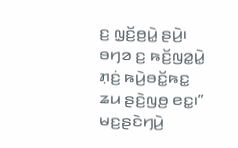ꤢ꤬ ꤜ꤫ꤢꤩ꤬ꤥ꤬ꤣꤧ꤭ ꤔꤣꤧ꤬꤯ ꤋꤚꤤ ꤢ꤬ ꤒꤢꤩ꤬ꤜꤤ꤭ꤣꤧ꤭ ꤊ꤫ꤢꤦ꤬ ꤒꤣꤧ꤬ꤋꤢꤩ꤭ꤒꤢ꤭ ꤘꤣ ꤔꤢꤧ꤬ꤜꤥ꤬ ꤕꤢ꤭꤯”
ꤗꤢ꤬ꤔꤢꤧꤚꤣꤧ꤬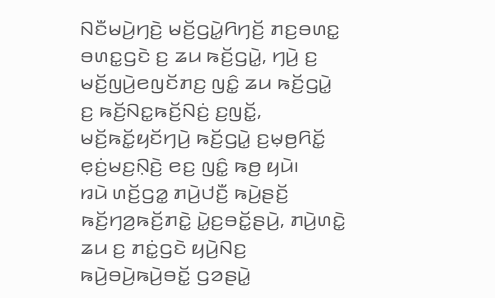ꤡꤢꤪꤗꤣꤧ꤬ꤚꤢꤧ꤬ ꤗꤢꤩ꤬ꤞꤣꤧ꤭ꤖꤚꤢꤩ꤬ ꤊꤢ꤬ꤋꤛꤢ꤭ ꤋꤛꤢ꤭ꤞꤢꤧ ꤢ꤬ ꤘꤣ ꤒꤢꤩ꤬ꤞꤣꤧ꤭, ꤚꤣꤧ꤬ ꤢ꤬ ꤗꤢꤩ꤬ꤜꤣꤧ꤬ꤕꤜꤢꤩꤊꤢ꤬ ꤜꤢꤨ꤭ ꤘꤣ ꤒꤢꤩ꤬ꤞꤣꤧ꤭ ꤢ꤬ ꤒꤢꤩ꤬ꤡꤢ꤭ꤒꤢꤩ꤬ꤡꤢꤦ꤬ ꤢ꤬ꤜꤢꤩ꤭, ꤗꤢꤩ꤬ꤒꤢꤩ꤭ꤟꤢꤩꤚꤣꤧ꤬ ꤒꤢꤩ꤬ꤞꤣꤧ꤭ ꤢ꤬ꤗ꤫ꤥ꤬ꤖꤢꤩ꤭ ꤕ꤫ꤢꤦ꤬ꤗꤢ꤬ꤡ꤫ꤢꤧ꤬ ꤕꤢ꤬ ꤜꤢꤨ꤭ ꤒꤥ꤬ ꤟꤣꤧ꤯
ꤙꤣꤧ ꤛꤢꤩ꤬ꤞꤤ꤭ ꤊꤣꤧ꤬ꤓꤢꤪ꤬ ꤒꤣꤧ꤬ꤔꤢꤩ꤬ ꤒꤢꤩ꤬ꤚꤤ꤬ꤒꤢꤩ꤬ꤊꤢꤧ꤭ ꤣꤧ꤭ꤢ꤬ꤋꤢꤩ꤭ꤔꤣꤧ꤬, ꤊꤣꤧ꤬ꤛꤢꤧ꤭ ꤘꤣ ꤢ꤬ ꤊꤢꤦ꤭ꤞꤢꤧ ꤟꤣꤧ꤬ꤡꤢ꤬ ꤒꤣꤧ꤬ꤋꤣꤧ꤬ꤒꤣꤧ꤬ꤋꤢꤩ꤭ ꤞꤤꤔꤣꤧ꤭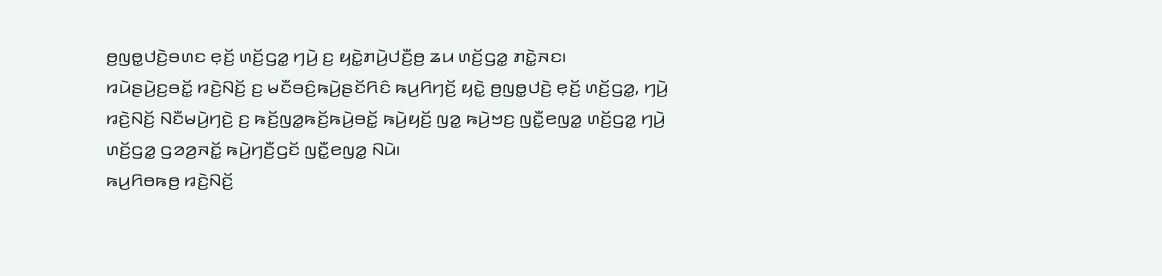ꤥ꤬ꤜꤥ꤭ꤓꤢꤧ꤬ꤋꤛꤢ ꤕ꤫ꤢꤩ꤬ ꤛꤢꤩ꤬ꤞꤤ꤭ ꤚꤣꤧ꤬ ꤢ꤬ ꤟꤢꤧ꤭ꤊꤣꤧ꤬ꤓꤢꤪ꤬ꤥ꤬ ꤘꤣ ꤛꤢꤩ꤬ꤞꤤ꤭ ꤊꤢꤧ꤭ꤏꤢ꤯
ꤙꤣꤧꤔꤣꤧ꤬ꤢ꤬ꤋꤢꤩ꤭ ꤙꤢꤧ꤬ꤡꤢꤩ꤬ ꤢ꤬ ꤗꤢꤪꤋꤢꤨ꤬ꤒꤣꤧ꤬ꤔꤢꤩꤖꤢꤨ ꤒꤣ꤬ꤖꤚꤢꤩ꤬ ꤟꤢꤧ꤭ ꤥ꤬ꤜꤥ꤭ꤓꤢꤧ꤬ ꤕ꤫ꤢꤩ꤬ ꤛꤢꤩ꤬ꤞꤤ꤭, ꤚꤣꤧ꤬ ꤙꤢꤧ꤬ꤡꤢꤩ꤬ ꤡꤢꤪꤗꤣꤧ꤬ꤚꤢꤧ꤬ ꤢ꤬ ꤒꤢꤩ꤬ꤜꤤ꤭ꤒꤢꤩ꤬ꤒꤣꤧ꤬ꤋꤢꤩ꤭ ꤒꤣꤧ꤬ꤟꤢꤩ꤬ ꤜꤤ꤭ ꤒꤣꤧ꤬ꤠꤢ꤬ ꤜꤢꤪ꤭ꤕꤜꤤ꤭ ꤛꤢꤩ꤬ꤞꤤ꤭ ꤚꤣꤧ꤬ ꤛꤢꤩ꤬ꤞꤤ꤭ ꤞꤤꤤ꤬ꤏꤢꤩ꤭ ꤒꤣꤧ꤬ꤚꤢꤪ꤬ꤞꤢꤩ ꤜꤢꤪ꤭ꤕꤜꤤ꤭ ꤡꤣꤧ꤯
ꤒꤣ꤬ꤖꤥꤒꤥ꤬ ꤙꤢꤧ꤬ꤡꤢꤩ꤬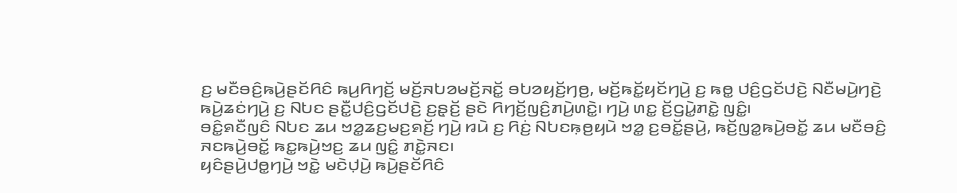ꤢ꤬ ꤗꤢꤪꤋꤢꤨ꤬ꤒꤣꤧ꤬ꤔꤢꤩꤖꤢꤨ ꤒꤣ꤬ꤖꤚꤢꤩ꤬ ꤗꤢꤩ꤬ꤏꤝꤤꤗꤢꤩ꤬ꤏꤢꤩ꤭ ꤋꤝꤤꤟꤢꤩ꤬ꤚꤥ꤬, ꤗꤢꤩ꤬ꤒꤢꤩ꤭ꤟꤢꤩꤚꤣꤧ꤬ ꤢ꤬ ꤒꤥ꤭ ꤓꤢꤨ꤬ꤞꤢꤩꤓꤢꤧ꤬ ꤡꤢꤪꤗꤣꤧ꤬ꤚꤢꤧ꤬ ꤒꤣꤧ꤬ꤘꤢꤦꤚꤣꤧ꤬ ꤢ꤬ ꤡꤝꤢ ꤔꤢꤪ꤭ꤓꤢꤨ꤬ꤞꤢꤩꤓꤢꤧ꤬ ꤢ꤬ꤔ꤫ꤢꤩ꤬ ꤔꤢꤧ ꤖꤚꤢꤩ꤬ꤜꤢꤨ꤬ꤊꤣꤧ꤬ꤛꤢꤧ꤭꤯ ꤚꤣꤧ꤬ ꤛꤢ꤭ ꤢꤩ꤬ꤞꤣꤧ꤭ꤊꤢꤧ꤭ ꤜꤢꤨ꤭꤯
ꤋꤢꤨ꤭ꤎꤢꤪꤜꤢꤨ ꤡꤝꤢ ꤘꤣ ꤠꤤ꤭ꤘꤢ꤬ꤗꤢ꤬ꤎꤢꤩ꤬ ꤚꤣꤧ꤬ ꤙꤣꤧ ꤢ꤬ ꤖꤢꤦ꤬ ꤡꤝꤢꤒ꤫ꤥ꤬ꤟꤣꤧ ꤠꤤ꤭ ꤢ꤬ꤋꤢꤩ꤭ꤔꤣꤧ꤬, ꤒꤢꤩ꤬ꤜꤤ꤭ꤒꤣꤧ꤬ꤋꤢꤩ꤭ ꤘꤣ ꤗꤢꤪꤋꤢꤨ꤬ ꤏꤢꤒꤣꤧ꤬ꤋꤢꤩ꤭ ꤒꤢ꤭ꤒꤣꤧ꤬ꤠꤢ꤬ ꤘꤣ ꤜꤢꤨ꤭ ꤊꤢꤧ꤭ꤏꤢ꤯
ꤟꤢꤨꤔꤣꤧ꤬ꤓꤥ꤭ꤚꤣꤧ꤬ ꤠꤢꤧ꤭ ꤗꤢꤧꤓ꤫ꤣꤧ꤬ ꤒꤣꤧ꤬ꤔꤢꤩꤖꤢꤨ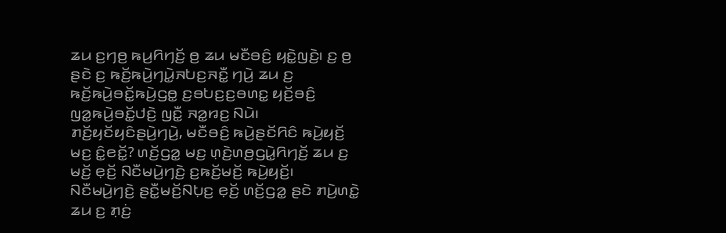ꤘꤣ ꤢ꤬ꤚꤥ꤬ ꤒꤣ꤬ꤖꤚꤢꤩ꤬ ꤥ꤬ ꤘꤣ ꤗꤢꤪꤋꤢꤨ꤬ ꤟꤢꤧ꤭ꤜꤢꤧ꤬꤯ ꤢ꤬ ꤥ꤬ ꤔꤢꤧ ꤢ꤬ ꤒꤢꤩ꤬ꤒꤣꤧ꤬ꤚꤣꤧ꤭ꤏꤝꤢ꤬ꤏꤢꤪ꤭ ꤚꤣꤧ꤬ ꤘꤣ ꤢ꤬ ꤒꤢꤩ꤬ꤒꤣꤧ꤬ꤋꤢꤩ꤭ꤒꤣꤧ꤬ꤞꤥ꤭ ꤢ꤬ꤋꤝꤢ꤬ꤢ꤬ꤋꤛꤢ꤭ ꤟꤢꤩ꤬ꤋꤢꤨ꤬ ꤜꤤ꤭ꤒꤣꤧ꤬ꤋꤢꤩ꤭ꤓꤢꤧ꤬ ꤜꤢꤪ꤭ ꤏꤤ꤭ꤙꤢ꤬ ꤡꤣꤧ꤯
ꤊꤢꤩ꤬ꤟꤢꤩꤟꤢꤨꤔꤣꤧ꤬ꤚꤣꤧ꤬, ꤗꤢꤪꤋꤢꤨ꤬ ꤒꤣꤧ꤬ꤔꤢꤩꤖꤢꤨ ꤒꤣꤧ꤬ꤟꤢꤩ꤬ ꤗꤢ꤬ ꤢꤨ꤭ꤕꤢꤩ꤭? ꤛꤢꤩ꤬ꤞꤤ꤭ ꤗꤢ꤬ ꤛ꤫ꤢꤧ꤬ꤛꤥ꤬ꤞꤣꤧ꤭ꤖꤚꤢꤩ꤬ ꤘꤣ ꤢ꤬ ꤗꤢꤩ꤬ ꤕ꤫ꤢꤩ꤬ ꤡꤢꤪꤗꤣꤧ꤬ꤚꤢꤧ꤬ ꤢ꤬ꤒꤢꤩ꤬ꤗꤢꤩ꤬ ꤒꤣꤧ꤬ꤟꤢꤩ꤬꤯ ꤡꤢꤪꤗꤣꤧ꤬ꤚꤢꤧ꤬ ꤔꤢꤪ꤭ꤗꤢꤩ꤬ꤡꤝ꤫ꤢ꤬ ꤕ꤫ꤢꤩ꤬ ꤛꤢꤩ꤬ꤞꤤ꤭ ꤔꤢꤧ ꤊꤣꤧ꤬ꤛꤢꤧ꤭ ꤘꤣ ꤢ꤬ ꤊ꤫ꤢꤦ꤬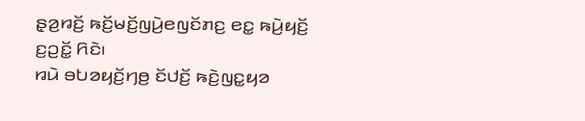ꤔ꤫ꤤ꤬ꤙꤢꤩ꤬ ꤒꤢꤩ꤬ꤗꤢꤩ꤬ꤜꤣꤧ꤬ꤕꤜꤢꤩꤊꤢ꤬ ꤕꤢ꤭ ꤒꤣꤧ꤬ꤟꤢꤩ꤬ ꤢ꤬ꤑꤢꤩ꤭ ꤖꤢꤧ꤯
ꤙꤣꤧ ꤋꤝꤤꤟꤢꤩ꤬ꤚꤥ꤬ ꤢꤩꤓꤢꤩ꤬ ꤒꤢꤧ꤬ꤜꤢ꤭ꤟꤤ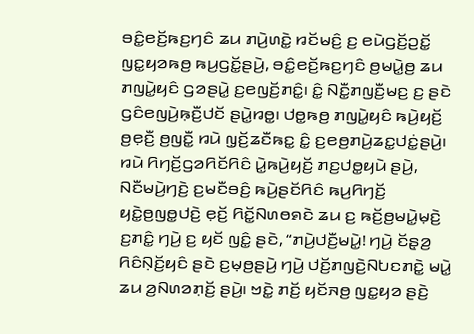ꤋꤢꤨ꤭ꤕꤢꤩ꤬ꤒꤢ꤬ꤚꤢꤨ ꤘꤣ ꤊꤣꤧ꤬ꤛꤢꤧ꤭ ꤙꤢꤩꤗꤢꤨ꤬ ꤢ꤬ ꤕꤣꤧꤞꤢꤩ꤬ꤑꤢꤩ꤭ ꤜꤢ꤭ꤟꤤꤒꤥ꤬ ꤒꤣ꤬ꤞꤢꤩ꤭ꤔꤣꤧ꤬, ꤋꤢꤨ꤭ꤕꤢꤩ꤬ꤒꤢ꤬ꤚꤢꤨ ꤥ꤬ꤗꤣꤧ꤭ꤥ꤬ ꤘꤣ ꤊꤜꤣꤧ꤭ꤟꤢꤨ ꤞꤤꤔꤣꤧ꤭ ꤢ꤬ꤕꤜꤢꤩ꤬ꤊꤢꤨ꤭꤯ ꤢꤨ꤭ ꤡꤢꤪ꤭ꤊꤜꤢꤪ꤬ꤗꤢ꤬ ꤢ꤬ ꤔꤢꤧ ꤞꤢꤨꤕꤜꤣꤧ꤬ꤒ꤫ꤢꤪ꤬ꤓꤢꤩ ꤔꤣꤧ꤭ꤙꤥ꤭꤯ ꤓꤥ꤭ꤒꤥ꤬ ꤊꤜꤣꤧ꤭ꤟꤢꤨ ꤒꤣꤧ꤬ꤟꤢꤩ꤬ ꤥ꤬ꤕ꤫ꤢꤪ꤬ ꤥ꤬ꤜꤢꤪ꤭ ꤙꤣꤧ ꤜ꤫ꤢꤩ꤬ꤘꤢꤪꤒꤢ꤭ ꤢꤨ꤭ ꤢ꤬ꤕꤥ꤬ꤊꤣꤧ꤬ꤘꤢ꤭ꤓꤢꤦ꤭ꤔꤣꤧ꤬꤯
ꤙꤣꤧ ꤖꤚꤢꤩ꤬ꤞꤤꤖꤢꤩꤖꤢꤨ ꤣꤧ꤭ꤒꤣꤧ꤬ꤟꤢꤩ꤬ ꤊꤢ꤬ꤓꤥ꤭ꤟꤣꤧ ꤔꤣꤧ꤬, ꤡꤢꤪꤗꤣꤧ꤬ꤚꤢꤧ꤬ ꤢ꤬ꤗꤢꤪꤋꤢꤨ꤬ ꤒꤣꤧ꤬ꤔꤢꤩꤖꤢꤨ ꤒꤣ꤬ꤖꤚꤢꤩ꤬ ꤟꤢꤧ꤭ꤥ꤬ꤜꤥ꤭ꤓꤢꤧ꤬ ꤕ꤫ꤢꤩ꤬ ꤖꤢꤩ꤭ꤡꤛꤥꤎꤢꤧ ꤘꤣ ꤢ꤬ ꤒꤢꤩ꤬ꤥ꤬ꤗꤣꤧ꤭ꤗ꤫ꤢꤧ꤬ ꤢ꤬ꤊꤢꤨ꤭ ꤚꤣꤧ꤬ ꤢ꤬ ꤟꤢꤩ ꤜꤢꤨ꤭ ꤔꤢꤧ, “ꤊꤣꤧ꤬ꤓꤢꤪ꤬ꤗꤣꤧ꤭! ꤚꤣꤧ꤬ ꤢꤩꤔ꤫ꤤ꤬ ꤖꤢꤨꤡ꤫ꤢꤩ꤬ꤟꤢꤨ ꤔꤢꤧ ꤢ꤬ꤗ꤫ꤥ꤬ꤔꤣꤧ꤬ ꤚꤣꤧ꤬ ꤓꤢꤩ꤬ꤊꤜꤢꤧ꤬ꤡꤝꤢꤊꤢꤧ꤭ ꤗꤣꤧ꤭ ꤘꤣ ꤤ꤬ꤡꤛꤤꤊ꤫ꤢꤩ꤬ ꤔꤣꤧ꤬꤯ ꤠꤢꤧ꤭ ꤊꤢꤩ꤬ ꤟꤢꤩꤏꤥ꤬ ꤜꤢ꤭ꤟꤤ ꤔꤢꤧ꤬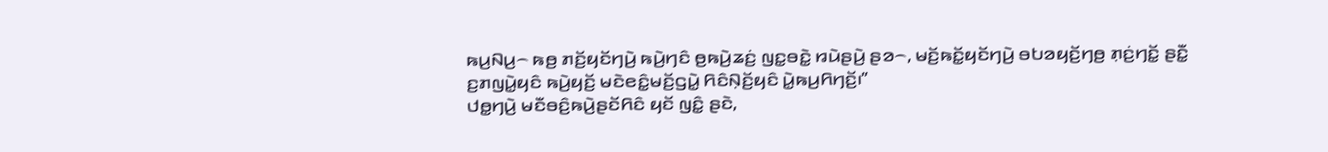ꤒꤣ꤬ꤡꤣ꤬꤮ ꤒꤥ꤬ ꤊꤢꤩ꤬ꤟꤢꤩꤚꤣꤧ꤬ ꤒꤣꤧ꤬ꤚꤢꤨ ꤥ꤬ꤒꤣꤧ꤬ꤘꤢꤦ꤬ ꤜꤢ꤭ꤋꤢꤧ꤭ ꤙꤣꤧꤔꤣꤧ꤬ ꤔꤤ꤮, ꤗꤢꤩ꤬ꤒꤢꤩ꤭ꤟꤢꤩꤚꤣꤧ꤬ ꤋꤝꤤꤟꤢꤩ꤬ꤚꤥ꤬ ꤊ꤫ꤢꤦ꤬ꤚꤢꤩ꤭ ꤔꤢꤪ꤭ ꤢ꤬ꤊꤜꤣꤧ꤭ꤟꤢꤨ ꤒꤣꤧ꤬ꤟꤢꤩ꤬ ꤗꤢꤧꤕꤢꤨ꤭ꤗꤢꤩ꤬ꤞꤣꤧ꤭ ꤖꤢꤨꤡ꤫ꤢꤩ꤬ꤟꤢꤨ ꤣꤧ꤭ꤒꤣ꤬ꤖꤚꤢꤩ꤬꤯”
ꤓꤥ꤭ꤚꤣꤧ꤬ ꤗꤢꤪꤋꤢꤨ꤬ꤒꤣꤧ꤬ꤔꤢꤩꤖꤢꤨ ꤟꤢꤩ ꤜꤢꤨ꤭ ꤔꤢꤧ,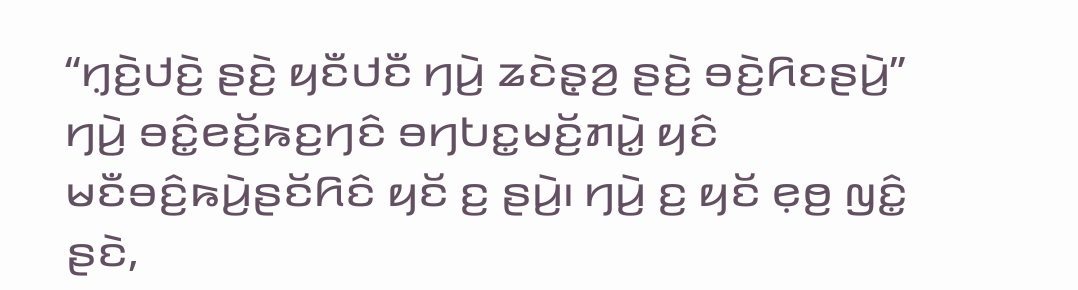“ꤚ꤫ꤢꤧ꤬ꤓꤢꤧ꤬ ꤔꤢꤧ꤬ ꤟꤢꤪꤓꤢꤪ ꤚꤣꤧ꤬ ꤘꤢꤧꤔ꤫ꤤ꤬ ꤔꤢꤧ꤬ ꤋꤢꤧ꤬ꤖꤢꤔꤣꤧ꤬” ꤚꤣꤧ꤬ ꤋꤢꤨ꤭ꤕꤢꤩ꤬ꤒꤢ꤬ꤚꤢꤨ ꤋꤚꤝꤢ꤭ꤗꤢꤩ꤬ꤊꤣꤧ꤭ ꤟꤢꤨ ꤗꤢꤪꤋꤢꤨ꤬ꤒꤣꤧ꤬ꤔꤢꤩꤖꤢꤨ ꤟꤢꤩ ꤢ꤬ ꤔꤣꤧ꤬꤯ ꤚꤣꤧ꤬ ꤢ꤬ ꤟꤢꤩ ꤕ꤫ꤥ꤬ ꤜꤢꤨ꤭ ꤔꤢꤧ,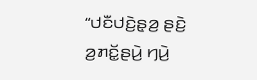“ꤓꤢꤪꤓꤢꤧ꤬ꤔ꤫ꤤ꤬ ꤔꤢꤧ꤬ ꤤ꤬ꤊꤢꤩ꤭ꤔꤣꤧ꤬ ꤚꤣꤧ꤬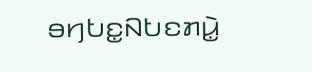ꤋꤚꤝꤢ꤭ꤡꤝꤢꤊꤣꤧ꤭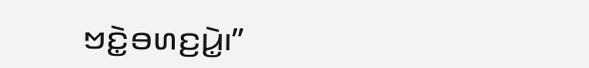ꤠꤢꤧ꤭ꤋꤛꤢ꤬ꤣꤧ꤭꤯”